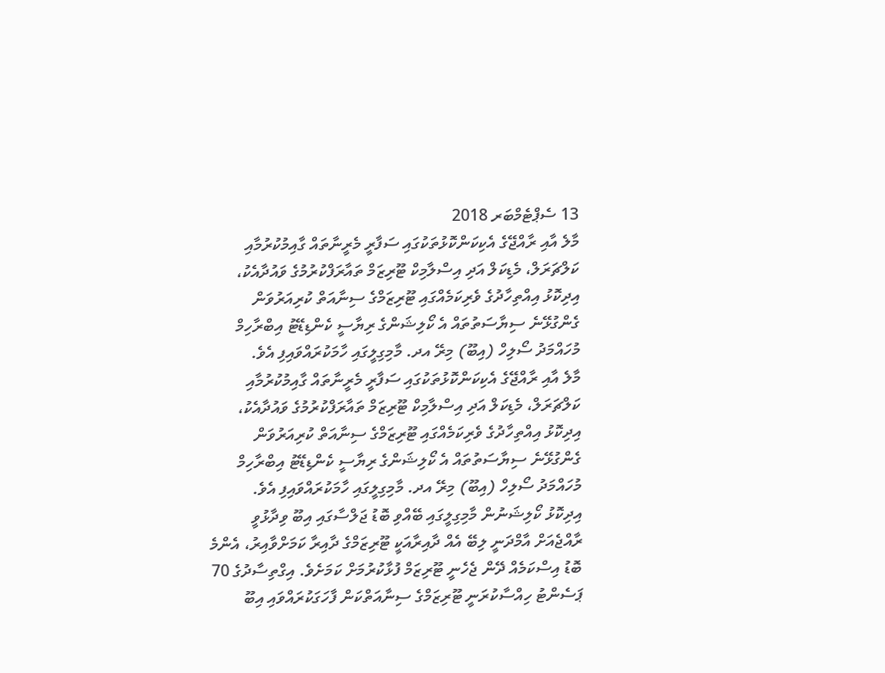13 ސެޕްޓެމްބަރ 2018
މާލެ އާއި ރާއްޖޭގެ އެކިކަންކޮޅުތަކުގައި ސަފާރީ މެރީނާތައް ގާއިމުކުރުމާއި ކަލްޗަރަލް، މެޑިކަލް އަދި އިސްލާމިކް ޓޫރިޒަމް ތައާރަފްކުރުމުގެ ވައުދާއެކު، އިދިކޮޅު އިއްތިހާދުގެ ވެރިކަމެއްގައި ޓޫރިޒަމްގެ ސިނާއަތް ކުރިއަރުވަން ގެންގުޅޭނެ ސިޔާސަތުތައް އެ ކޯލިޝަންގެ ރިޔާސީ ކެންޑިޑޭޓު އިބްރާހިމް މުހައްމަދު ސޯލިހް (އިބޫ) މިރޭ އދ. މާމިގިލީގައި ހާމަކުރައްވައިފި އެވެ.
މާލެ އާއި ރާއްޖޭގެ އެކިކަންކޮޅުތަކުގައި ސަފާރީ މެރީނާތައް ގާއިމުކުރުމާއި ކަލްޗަރަލް، މެޑިކަލް އަދި އިސްލާމިކް ޓޫރިޒަމް ތައާރަފްކުރުމުގެ ވައުދާއެކު، އިދިކޮޅު އިއްތިހާދުގެ ވެރިކަމެއްގައި ޓޫރިޒަމްގެ ސިނާއަތް ކުރިއަރުވަން ގެންގުޅޭނެ ސިޔާސަތުތައް އެ ކޯލިޝަންގެ ރިޔާސީ ކެންޑިޑޭޓު އިބްރާހިމް މުހައްމަދު ސޯލިހް (އިބޫ) މިރޭ އދ. މާމިގިލީގައި ހާމަކުރައްވައިފި އެވެ.
އިދިކޮޅު ކޯލިޝަނުން މާމިގިލީގައި ބޭއްވި ބޮޑު ޖަލްސާގައި އިބޫ ވިދާޅުވީ ރާއްޖެއަށް އާމްދަނީ ލިބޭ އެއް ދާއިރާއަކީ ޓޫރިޒަމްގެ ދާއިރާ ކަމަށްވާއިރު، އެންމެ ބޮޑު އިސްކަމެއް ދޭން ޖެހެނީ ޓޫރިޒަމް ފުޅާކުރުމަށް ކަމަށެވެ. އިގްތިސާދުގެ 70 ޕަސެންޓު ހިއްސާކުރަނީ ޓޫރިޒަމްގެ ސިނާއަތްކަން ފާހަގަކުރައްވައި އިބޫ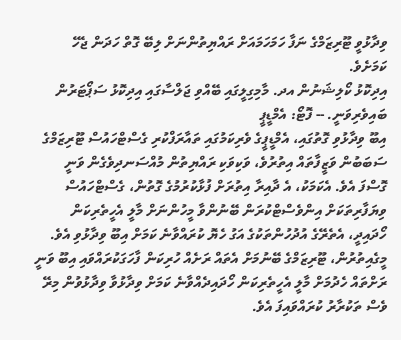ވިދާޅުވީ ޓޫރިޒަމްގެ ނަފާ ހަމަހަމައަށް ރައްޔިތުންނަށް ލިބޭ ގޮތް ހަދަން ޖެހޭ ކަމަށެވެ.
އިދިކޮޅު ކޯލިޝަނުން އދ. މާމިގިލީގައި ބޭއްވި ޖަލްސާގައި އިދިކޮޅު ސަޕޯޓަރުން ބައިވެރިވަނީ. -- ފޮޓޯ: އެމްޑީޕީ
އިބޫ ވިދާޅުވި ގޮތުގައި، އެމްޑީޕީގެ ވެރިކަމުގައި ތައާރަފްކުރި ގެސްޓްހައުސް ޓޫރިޒަމްގެ ސަބަބުން ވަޒީފާތައް އިތުރުވެ، ވަކިވަކި ރައްޔިތުން މުއްސަނދިވެގެން ވަނީ ގޮސްފަ އެވެ. އެކަމަކު، އެ ދާއިރާ އިތުރަށް ފުޅާކުރުމުގެ ގޮތުން، ގެސްޓްހައުސް ވިޔަފާރިތަކަށް އިންވެސްޓްކުރަން ބޭނުންވާ މީހުންނަށް މާލީ އެހީތެރިކަން ހޯދައިދީ، އެތެރޭގެ އުދުހުންތަކުގެ އަގު ހެޔޮ ކުރައްވާނެ ކަމަށް އިބޫ ވިދާޅުވި އެވެ.
މީގެއިތުރުން، ޓޫރިޒަމްގެ ބޭނުމަށް އެތައް ރަށެއް ހުރިކަން ފާހަގަކުރައްވައި އިބޫ ވަނީ ރަށްތައް ހެދުމަށް މާލީ އެހީތެރިކަން ހޯދައިދެއްވާނެ ކަމަށް ވިދާޅުވާ ވިދާޅުވުން މިރޭ ވެސް ތަކުރާރު ކުރައްވައިފަ އެވެ.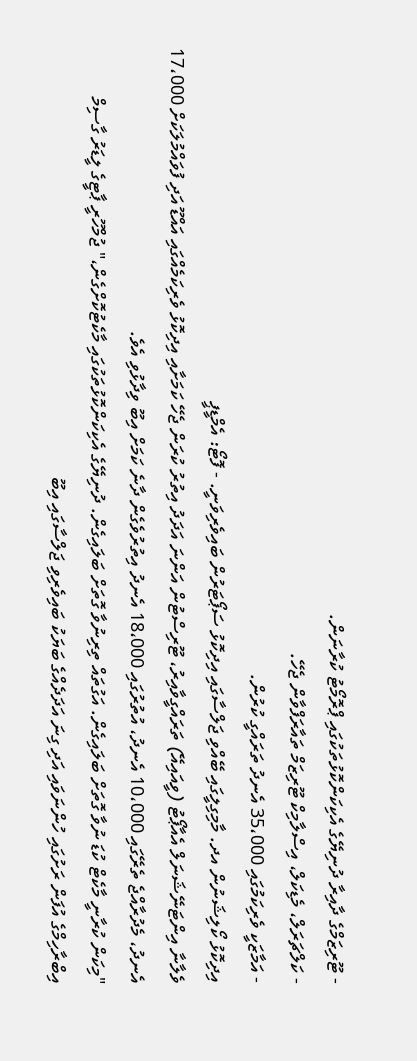- ޓޫރިޒަމްގެ ދާއިރާ ދުނިޔޭގެ އެކިކަންކޮޅުތަކުގައި ޕްރޮމޯޓު ކުރާނަން.
- ކަލްޗަރަލް، މެޑިކަލް، އިސްލާމިކް ޓޫރިޒަމް ތައާރަފްވާން ޖެހޭ.
- އަމާޒަކީ ވެރިކަމުގައި 35،000 އެނދު ތަރައްގީ ކުރުން.
އިދިކޮޅު ކޯލިޝަނުން އދ. މާމިގިލީގައި ބޭއްވި ޖަލްސާގައި އިދިކޮޅު ސަޕޯޓަރުން ބައިވެރިވަނީ. - ފޮޓޯ: އެމްޑީޕީ
ވެލާނާ އިންޓަނޭޝަނަލް އެއާޕޯޓު (ވީއައިއޭ) ތަރައްގީވާއިރު، ޓޫރިސްޓުން އަންނަ އަދަދު އިތުރު ކުރަން ޖެހޭ ކަމަށާއި އިދިކޮޅު ވެރިކަމެއްގައި އައްޑޫ އަދި ފުވައްމުލަކަށް 17،000 އެނދު، މެދުރާއްޖެ ތެރޭގައި 10،000 އެނދު، އުތުރުގައި 18،000 އެނދު އިތުރުވެގެން ދާނެ ކަމަށް އިބޫ ވިދާޅުވި އެވެ.
"މިކަން ކުރާނީ މާކެޓް ކުޑަ ނުވާ ގޮތަށް ބަލައިގެން. އަގުތައް ތިރިނުވާ ގޮތަށް ބަލައިގެން. ދުނިޔޭގެ އެކިކަންކޮޅުތަކުގައި މާކެޓުކޮށްގެން،" ޖުމްހޫރީ ޕާޓީގެ ލީޑަރު ގާސިމް އިބްރާހިމްގެ އުފަން ރަށުގައި ހުންނަވައި އަދި ގިނަ އަދަދެއްގެ ބަޔަކު ބައިވެރިވި ޖަލްސާގައި އިބޫ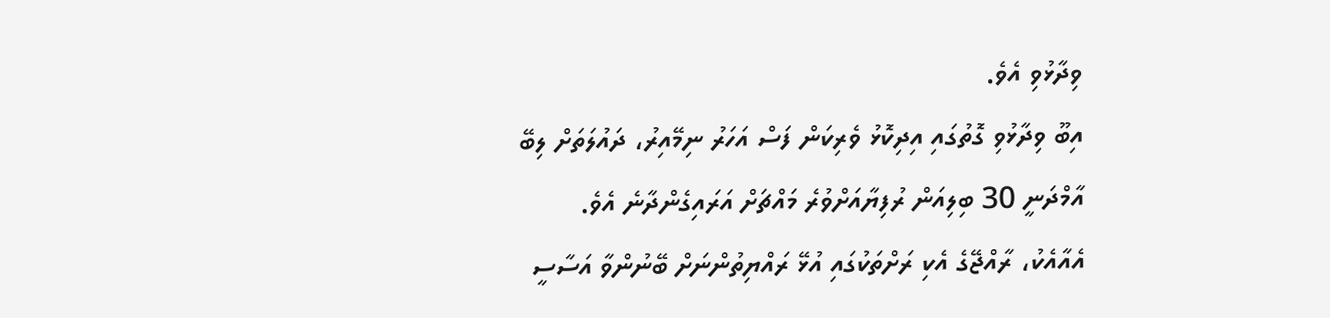ވިދާޅުވި އެވެ.
އިބޫ ވިދާޅުވި ގޮތުގައި އިދިކޮޅު ވެރިކަން ފަސް އަހަރު ނިމޭއިރު، ދައުލަތަށް ލިބޭ އާމްދަނީ 30 ބިލިއަން ރުފިޔާއަށްވުރެ މައްޗަށް އަރައިގެންދާނެ އެވެ. އެއާއެކު، ރާއްޖޭގެ އެކި ރަށްތަކުގައި އުޅޭ ރައްޔިތުންނަށް ބޭނުންވާ އަސާސީ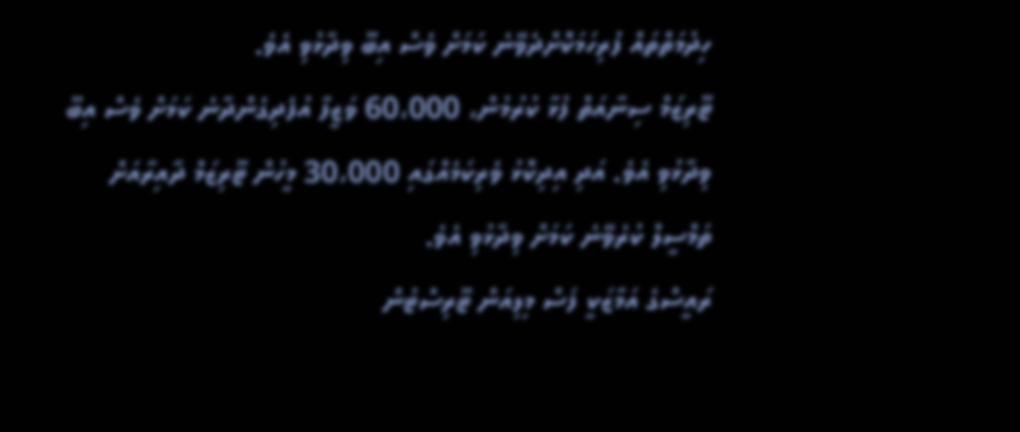ހިދުމަތްތައް ފުރިހަމަކޮށްދެވޭނެ ކަމަށް ވެސް އިބޫ ވިދާޅުވި އެވެ.
ޓޫރިޒަމް ސިނާއަތް ފުޅާ ކުރުމުން، 60،000 ވަޒީފާ އުފެދިގެންދާނެ ކަމަށް ވެސް އިބޫ ވިދާޅުވި އެވެ. އަދި އިދިކޮޅު ވެރިކަމެއްގައި 30،000 މީހުން ޓޫރިޒަމް ދާއިރާއަށް ތަމްސީލް ކުރެވޭނެ ކަމަށް ވިދާޅުވި އެވެ.
ރައީސްގެ އަމާޒަކީ ފަސް މިލިއަން ޓޫރިސްޓުން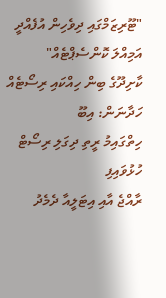"ޓޫރިޒަމްގައި ދިވެހިން އުފެއްދީ އަމިއްލަ ކޮންސެޕްޓެއް"
ކާށިދޫގެ ބިން ހިއްކައި ރިސޯޓެއް ހަދާނަން: އިބޫ
ހިތްގައިމު ރީތި ދިގަލި ރިސޯޓް ހުޅުވައިފި
ރާއްޖެ އާއި އިޓަލީއާ ދެމެދު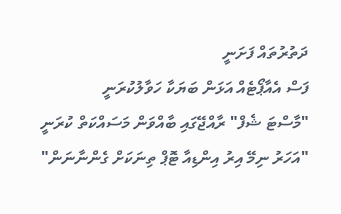ދަތުރުތައް ފަށަނީ
ފަސް އެއާޕޯޓެއް އަޅަން ބަޔަކާ ހަވާލުކުރަނީ
"މާސްޓަ ޝެފް" ރާއްޖޭގައި ބާއްވަން މަސައްކަތް ކުރަނީ
"އަހަރު ނިމޭ އިރު އިންޑިއާ ޓޮޕް ތިނަކަށް ގެންނާނަން"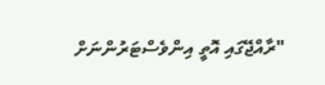"ރާއްޖޭގައި އޮތީ އިންވެސްޓަރުންނަށް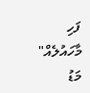ފަހި މާހައުލެއް"
މަޑު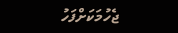ޖެހުމަކަށްފަހު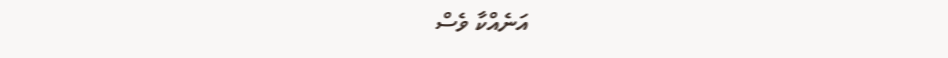އަނެއްކާ ވެސް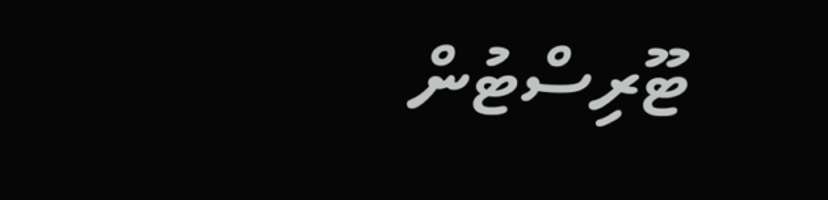ޓޫރިސްޓުން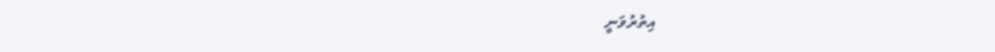އިތުރުވަނީ